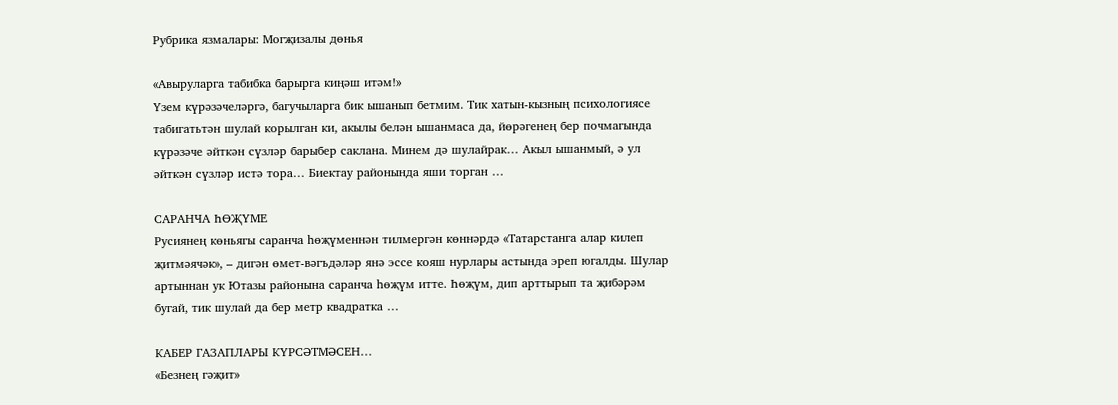Рубрика язмалары: Могҗизалы дөнья

«Авыруларга табибка барырга киңәш итәм!»
Үзем күрәзәчеләргә, багучыларга бик ышанып бетмим. Тик хатын-кызның психологиясе табигатьтән шулай корылган ки, акылы белән ышанмаса да, йөрәгенең бер почмагында күрәзәче әйткән сүзләр барыбер саклана. Минем дә шулайрак… Акыл ышанмый, ә ул әйткән сүзләр истә тора… Биектау районында яши торган …

САРАНЧА ҺӨҖҮМЕ
Русиянең көньягы саранча һөҗүменнән тилмергән көннәрдә «Татарстанга алар килеп җитмәячәк», – дигән өмет-вәгъдәләр янә эссе кояш нурлары астында эреп югалды. Шулар артыннан ук Ютазы районына саранча һөҗүм итте. Һөҗүм, дип арттырып та җибәрәм бугай, тик шулай да бер метр квадратка …

КАБЕР ГАЗАПЛАРЫ КҮРСӘТМӘСЕН…
«Безнең гәҗит»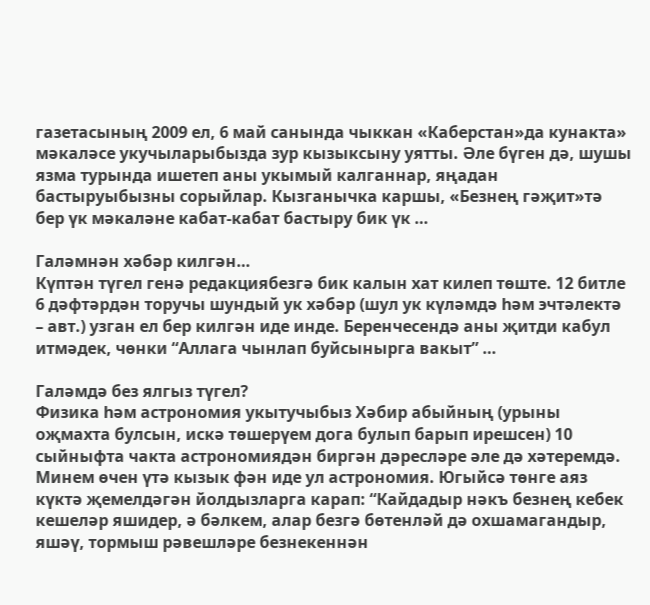газетасының 2009 ел, 6 май санында чыккан «Каберстан»да кунакта» мәкаләсе укучыларыбызда зур кызыксыну уятты. Әле бүген дә, шушы язма турында ишетеп аны укымый калганнар, яңадан бастыруыбызны сорыйлар. Кызганычка каршы, «Безнең гәҗит»тә бер үк мәкаләне кабат-кабат бастыру бик үк …

Галәмнән хәбәр килгән…
Күптән түгел генә редакциябезгә бик калын хат килеп төште. 12 битле 6 дәфтәрдән торучы шундый ук хәбәр (шул ук күләмдә һәм эчтәлектә – авт.) узган ел бер килгән иде инде. Беренчесендә аны җитди кабул итмәдек, чөнки “Аллага чынлап буйсынырга вакыт” …

Галәмдә без ялгыз түгел?
Физика һәм астрономия укытучыбыз Хәбир абыйның (урыны оҗмахта булсын, искә төшерүем дога булып барып ирешсен) 10 сыйныфта чакта астрономиядән биргән дәресләре әле дә хәтеремдә. Минем өчен үтә кызык фән иде ул астрономия. Югыйсә төнге аяз күктә җемелдәгән йолдызларга карап: “Кайдадыр нәкъ безнең кебек кешеләр яшидер, ә бәлкем, алар безгә бөтенләй дә охшамагандыр, яшәү, тормыш рәвешләре безнекеннән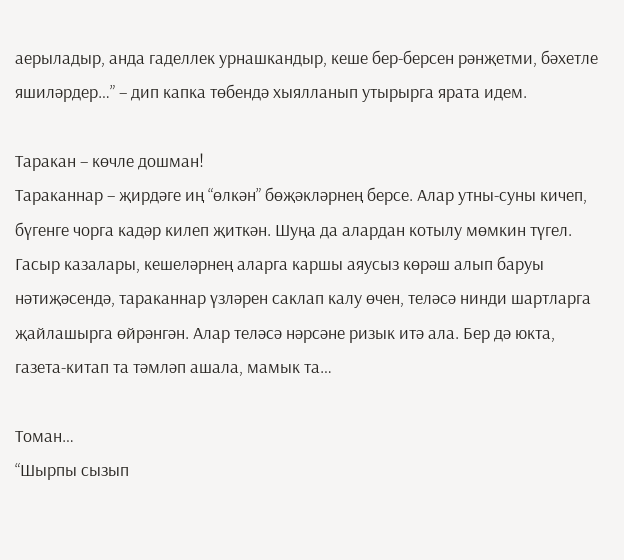аерыладыр, анда гаделлек урнашкандыр, кеше бер-берсен рәнҗетми, бәхетле яшиләрдер…” – дип капка төбендә хыялланып утырырга ярата идем.

Таракан – көчле дошман!
Тараканнар – җирдәге иң “өлкән” бөҗәкләрнең берсе. Алар утны-суны кичеп, бүгенге чорга кадәр килеп җиткән. Шуңа да алардан котылу мөмкин түгел. Гасыр казалары, кешеләрнең аларга каршы аяусыз көрәш алып баруы нәтиҗәсендә, тараканнар үзләрен саклап калу өчен, теләсә нинди шартларга җайлашырга өйрәнгән. Алар теләсә нәрсәне ризык итә ала. Бер дә юкта, газета-китап та тәмләп ашала, мамык та…

Томан…
“Шырпы сызып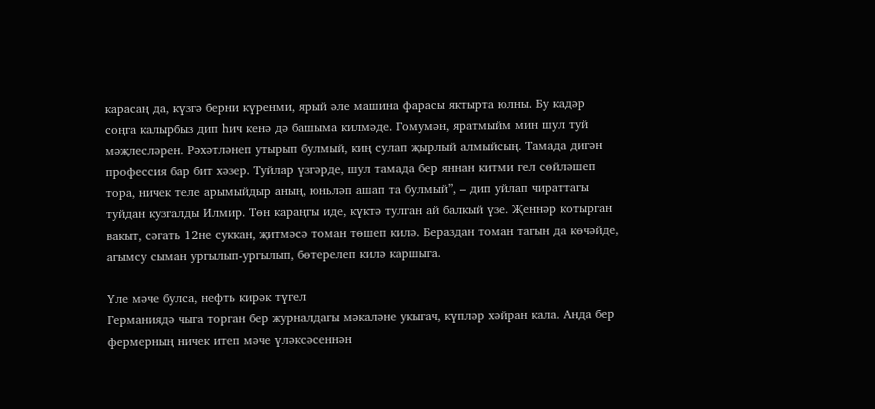карасаң да, күзгә берни күренми, ярый әле машина фарасы яктырта юлны. Бу кадәр соңга калырбыз дип һич кенә дә башыма килмәде. Гомумән, яратмыйм мин шул туй мәҗлесләрен. Рәхәтләнеп утырып булмый, киң сулап җырлый алмыйсың. Тамада дигән профессия бар бит хәзер. Туйлар үзгәрде, шул тамада бер яннан китми гел сөйләшеп тора, ничек теле арымыйдыр аның, юньләп ашап та булмый”, – дип уйлап чираттагы туйдан кузгалды Илмир. Төн караңгы иде, күктә тулган ай балкый үзе. Җеннәр котырган вакыт, сәгать 12не суккан, җитмәсә томан төшеп килә. Бераздан томан тагын да көчәйде, агымсу сыман ургылып-ургылып, бөтерелеп килә каршыга.

Үле мәче булса, нефть кирәк түгел
Германиядә чыга торган бер журналдагы мәкаләне укыгач, күпләр хәйран кала. Анда бер фермерның ничек итеп мәче үләксәсеннән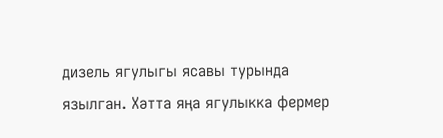дизель ягулыгы ясавы турында язылган. Хәтта яңа ягулыкка фермер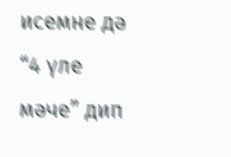исемне дә “4 үле мәче” дип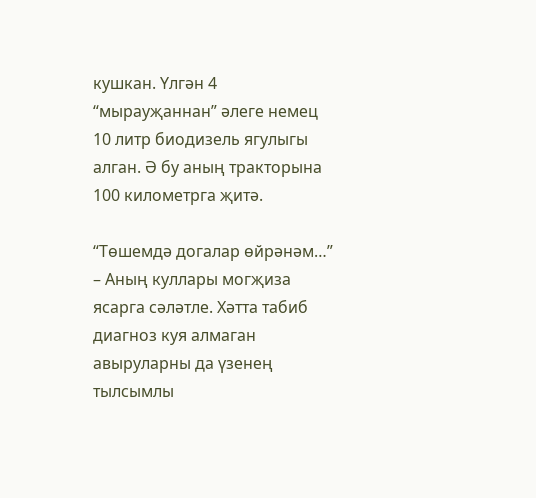кушкан. Үлгән 4 “мырауҗаннан” әлеге немец 10 литр биодизель ягулыгы алган. Ә бу аның тракторына 100 километрга җитә.

“Төшемдә догалар өйрәнәм…”
– Аның куллары могҗиза ясарга сәләтле. Хәтта табиб диагноз куя алмаган авыруларны да үзенең тылсымлы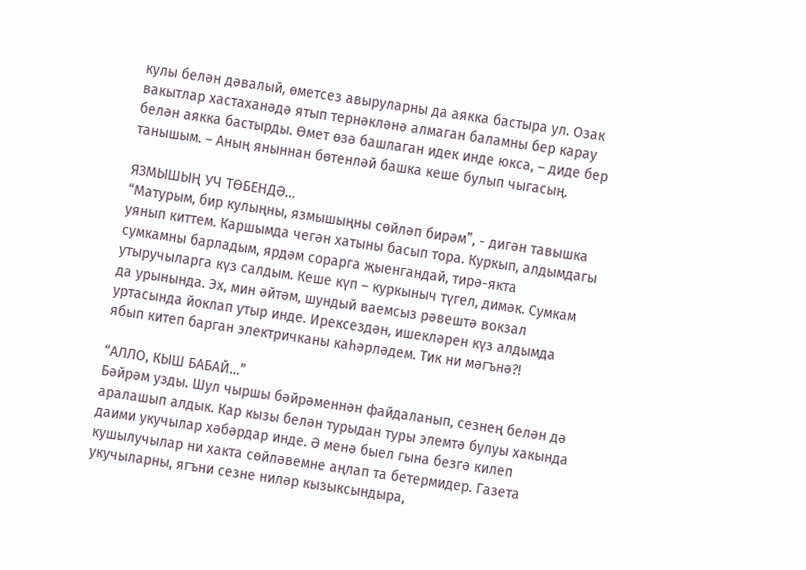кулы белән дәвалый, өметсез авыруларны да аякка бастыра ул. Озак вакытлар хастаханәдә ятып тернәкләнә алмаган баламны бер карау белән аякка бастырды. Өмет өзә башлаган идек инде юкса, – диде бер танышым. – Аның яныннан бөтенләй башка кеше булып чыгасың.

ЯЗМЫШЫҢ УЧ ТӨБЕНДӘ…
“Матурым, бир кулыңны, язмышыңны сөйләп бирәм”, - дигән тавышка уянып киттем. Каршымда чегән хатыны басып тора. Куркып, алдымдагы сумкамны барладым, ярдәм сорарга җыенгандай, тирә-якта утыручыларга күз салдым. Кеше күп – куркыныч түгел, димәк. Сумкам да урынында. Эх, мин әйтәм, шундый ваемсыз рәвештә вокзал уртасында йоклап утыр инде. Ирексездән, ишекләрен күз алдымда ябып китеп барган электричканы каһәрләдем. Тик ни мәгънә?!

“АЛЛО, КЫШ БАБАЙ…”
Бәйрәм узды. Шул чыршы бәйрәменнән файдаланып, сезнең белән дә аралашып алдык. Кар кызы белән турыдан туры элемтә булуы хакында даими укучылар хәбәрдар инде. Ә менә быел гына безгә килеп кушылучылар ни хакта сөйләвемне аңлап та бетермидер. Газета укучыларны, ягъни сезне ниләр кызыксындыра,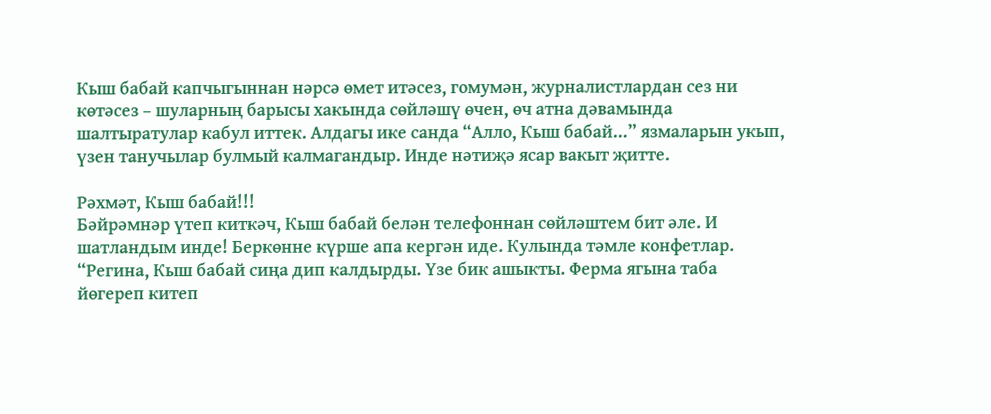Кыш бабай капчыгыннан нәрсә өмет итәсез, гомумән, журналистлардан сез ни көтәсез – шуларның барысы хакында сөйләшү өчен, өч атна дәвамында шалтыратулар кабул иттек. Алдагы ике санда “Алло, Кыш бабай…” язмаларын укып, үзен танучылар булмый калмагандыр. Инде нәтиҗә ясар вакыт җитте.

Рәхмәт, Кыш бабай!!!
Бәйрәмнәр үтеп киткәч, Кыш бабай белән телефоннан сөйләштем бит әле. И шатландым инде! Беркөнне күрше апа кергән иде. Кулында тәмле конфетлар. “Регина, Кыш бабай сиңа дип калдырды. Үзе бик ашыкты. Ферма ягына таба йөгереп китеп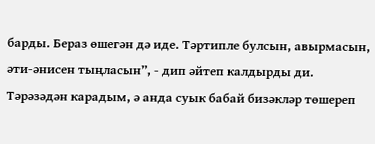барды. Бераз өшегән дә иде. Тәртипле булсын, авырмасын, әти-әнисен тыңласын”, - дип әйтеп калдырды ди. Тәрәзәдән карадым, ә анда суык бабай бизәкләр төшереп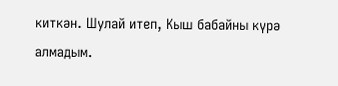киткән. Шулай итеп, Кыш бабайны күрә алмадым.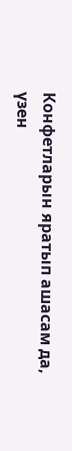Конфетларын яратып ашасам да, үзен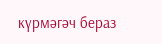күрмәгәч бераз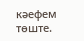кәефем төште.